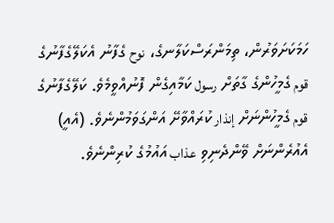ހަމަކަށަވަރުން، ތިމަންރަސްކަލާނގެ، نوح ގެފާނު އެކަލޭގެފާނުގެ قوم ގެމީހުންގެ ގާތަށް رسول ކަމާއިގެން ފޮނުއްވީމެވެ. ކަލޭގެފާނުގެ قوم ގެމީހުންނަށް إنذار ކުރައްވާށޭ އަންގަވަމުންނެވެ. (އެއީ) އެއުރެންނަށް ވޭންދެނިވި عذاب އައުމުގެ ކުރިންނެވެ.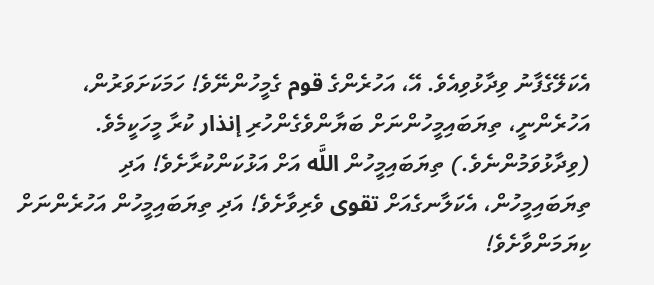އެކަލޭގެފާނު ވިދާޅުވިއެވެ. އޭ، އަހުރެންގެ قوم ގެމީހުންނޭވެ! ހަމަކަށަވަރުން، އަހުރެންނީ، ތިޔަބައިމީހުންނަށް ބަޔާންވެގެންހުރި إنذار ކުރާ މީހަކީމެވެ.
(ވިދާޅުވަމުންނެވެ.) ތިޔަބައިމީހުން اللَّه އަށް އަޅުކަންކުރާށެވެ! އަދި ތިޔަބައިމީހުން، އެކަލާނގެއަށް تقوى ވެރިވާށެވެ! އަދި ތިޔަބައިމީހުން އަހުރެންނަށް ކިޔަމަންވާށެވެ!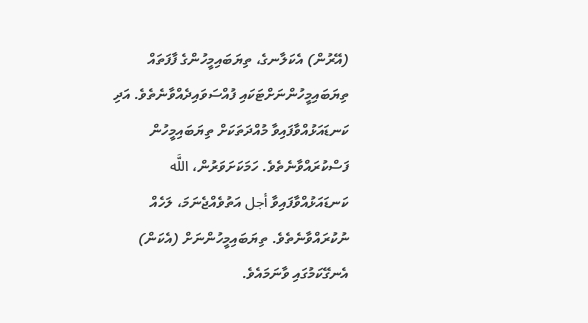(އޭރުން) އެކަލާނގެ، ތިޔަބައިމީހުންގެ ފާފަތައް ތިޔަބައިމީހުންނަށްޓަކައި ފުއްސަވައިދެއްވާނެތެވެ. އަދި ކަނޑައަޅުއްވާފައިވާ މުއްދަތަކަށް ތިޔަބައިމީހުން ފަސްކުރައްވާނެތެވެ. ހަމަކަށަވަރުން، اللَّه ކަނޑައަޅުއްވާފައިވާ أجل އަތުވެއްޖެނަމަ، ލަހެއް ނުކުރައްވާނެތެވެ. ތިޔަބައިމީހުންނަށް (އެކަން) އެނގޭކަމުގައި ވާނަމައެވެ.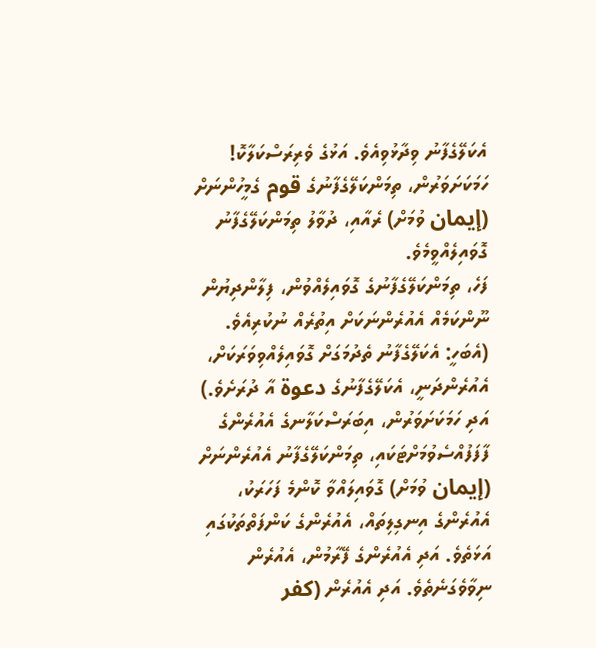އެކަލޭގެފާނު ވިދާޅުވިއެވެ. އަޅުގެ ވެރިރަސްކަލާކޮ! ހަމަކަށަވަރުން، ތިމަންކަލޭގެފާނުގެ قوم ގެމީހުންނަށް (إيمان ވުމަށް) ރެއާއި، ދުވާލު ތިމަންކަލޭގެފާނު ގޮވައިލެއްވީމެވެ.
ފަހެ، ތިމަންކަލޭގެފާނުގެ ގޮވައިލެއްވުން، ފިލާންދިޔުން ނޫންކަމެއް އެއުރެންނަކަށް އިތުރެއް ނުކުރިއެވެ. (އެބަހީ: އެކަލޭގެފާނު ތެދުމަގަށް ގޮވައިލެއްވިވަރަކަށް، އެއުރެންދަނީ، އެކަލޭގެފާނުގެ دعوة އާ ދުރަށެވެ.)
އަދި ހަމަކަށަވަރުން، އިބަރަސްކަލާނގެ އެއުރެންގެ ފާފަފުއްސެވުމަށްޓަކައި، ތިމަންކަލޭގެފާނު އެއުރެންނަށް (إيمان ވުމަށް) ގޮވައިލައްވާ ކޮންމެ ފަހަރަކު، އެއުރެންގެ އިނގިލިތައް، އެއުރެންގެ ކަންފަތްތަކުގައި އަޅަތެވެ. އަދި އެއުރެންގެ ފޭރާމުން، އެއުރެން ނިވާވެގަނެތެވެ. އަދި އެއުރެން (كفر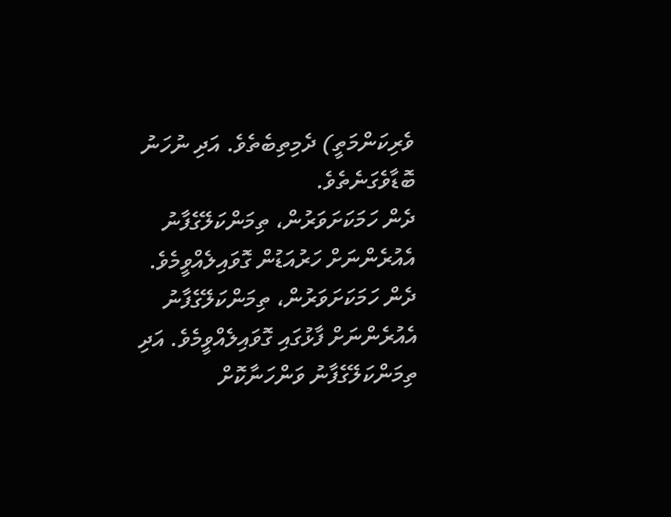ވެރިކަންމަތީ) ދެމިތިބެތެވެ. އަދި ނުހަނު ބޮޑާވެގަނެތެވެ.
ދެން ހަމަކަށަވަރުން، ތިމަންކަލޭގެފާނު އެއުރެންނަށް ހަރުއަޑުން ގޮވައިލެއްވީމެވެ.
ދެން ހަމަކަށަވަރުން، ތިމަންކަލޭގެފާނު އެއުރެންނަށް ފާޅުގައި ގޮވައިލެއްވީމެވެ. އަދި ތިމަންކަލޭގެފާނު ވަންހަނާކޮށް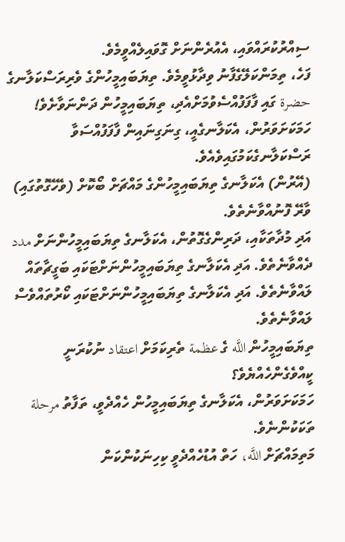ސިއްރުކުރައްވައި، އެއުރެންނަށް ގޮވައިލެއްވީމެވެ.
ފަހެ، ތިމަންކަލޭގެފާނު ވިދާޅުވީމެވެ. ތިޔަބައިމީހުންގެ ވެރިރަސްކަލާނގެ حضرة ގައި ފާފަފުއްސެވުމަށްއެދި، ތިޔަބައިމީހުން ދަންނަވާށެވެ! ހަމަކަށަވަރުން، އެކަލާނގެއީ، ގިނަގިނައިން ފާފަފުއްސަވާ ރަސްކަލާނގެކަމުގައިވެއެވެ.
(އޭރުން) އެކަލާނގެ ތިޔަބައިމީހުންގެ މައްޗަށް ބޯކޮށް (ވެހޭގޮތުގައި) ވާރޭ ފޮނުއްވާނެތެވެ.
އަދި މުދާތަކާއި، ދަރިންގެގޮތުން، އެކަލާނގެ ތިޔަބައިމީހުންނަށް مدد ދެއްވާނެތެވެ. އަދި އެކަލާނގެ ތިޔަބައިމީހުންނަށްޓަކައި ބަގީޗާތައް ލައްވާނެތެވެ. އަދި އެކަލާނގެ ތިޔަބައިމީހުންނަށްޓަކައި ކޯރުތައްވެސް ލައްވާނެތެވެ.
ތިޔަބައިމީހުން اللَّه ގެ عظمة ތެރިކަމަށް اعتقاد ނުކުރަނީ ކީއްވެގެންހެއްޔެވެ؟
ހަމަކަށަވަރުން، އެކަލާނގެ ތިޔަބައިމީހުން ހެއްދެވީ، ތަފާތު مرحلة ތަކަކުންނެވެ.
މަތިމައްޗަށް اللَّه، ހަތް އުޑުހެއްދެވީ ކިހިނަކުންކަން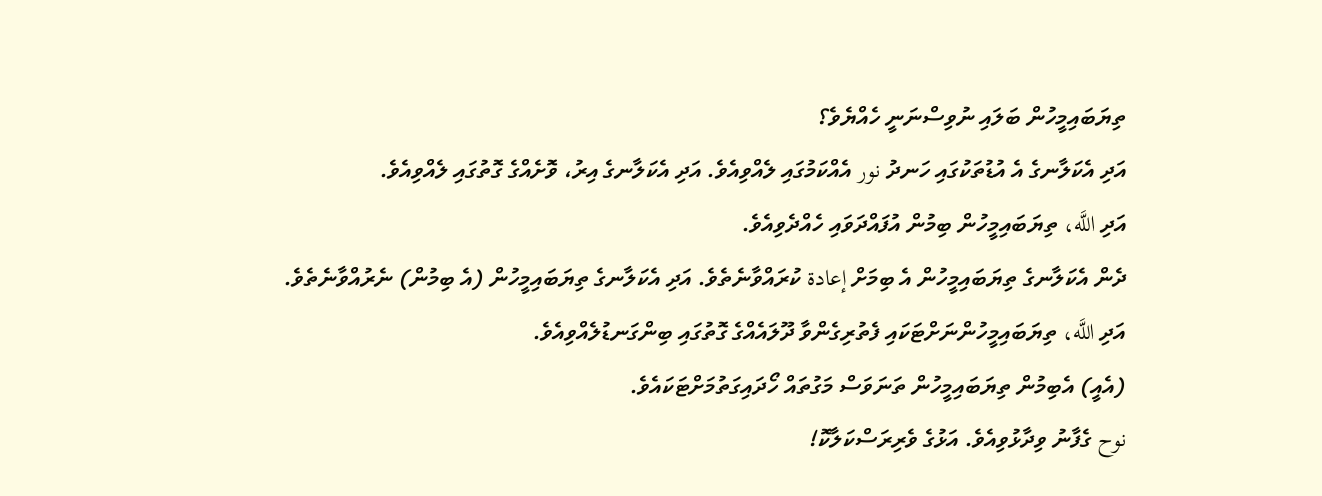ތިޔަބައިމީހުން ބަލައި ނުވިސްނަނީ ހެއްޔެވެ؟
އަދި އެކަލާނގެ އެ އުޑުތަކުގައި ހަނދު نور އެއްކަމުގައި ލެއްވިއެވެ. އަދި އެކަލާނގެ އިރު، ވޮށެއްގެ ގޮތުގައި ލެއްވިއެވެ.
އަދި اللَّه، ތިޔަބައިމީހުން ބިމުން އުފައްދަވައި ހެއްދެވިއެވެ.
ދެން އެކަލާނގެ ތިޔަބައިމީހުން އެ ބިމަށް إعادة ކުރައްވާނެތެވެ. އަދި އެކަލާނގެ ތިޔަބައިމީހުން (އެ ބިމުން) ނެރުއްވާނެތެވެ.
އަދި اللَّه، ތިޔަބައިމީހުންނަށްޓަކައި ފެތުރިގެންވާ ދޫލައެއްގެ ގޮތުގައި ބިންގަނޑުލެއްވިއެވެ.
(އެއީ) އެބިމުން ތިޔަބައިމީހުން ތަނަވަސް މަގުތައް ހޯދައިގަތުމަށްޓަކައެވެ.
نوح ގެފާނު ވިދާޅުވިއެވެ. އަޅުގެ ވެރިރަސްކަލާކޮ!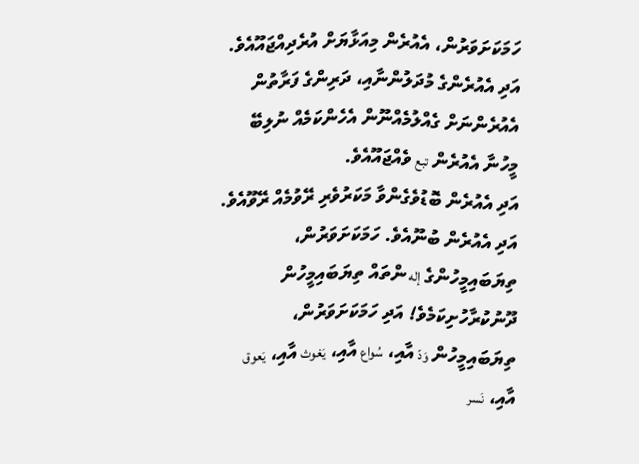ހަމަކަށަވަރުން، އެއުރެން މިއަޅާޔަށް އުރެދިއްޖައޫއެވެ. އަދި އެއުރެންގެ މުދަލުންނާއި، ދަރިންގެ ފަރާތުން އެއުރެންނަށް ގެއްލުމެއްނޫން އެހެންކަމެއް ނުލިބޭ މީހުނާ އެއުރެން تبع ވެއްޖައޫއެވެ.
އަދި އެއުރެން ބޮޑުވެގެންވާ މަކަރުވެރި ރޭވުމެއް ރޭވޫއެވެ.
އަދި އެއުރެން ބުނޫއެވެ. ހަމަކަށަވަރުން، ތިޔަބައިމީހުންގެ إله ންތައް ތިޔަބައިމީހުން ދޫނުކުރާހުށިކަމެވެ! އަދި ހަމަކަށަވަރުން، ތިޔަބައިމީހުން وَدّ އާއި، سُواع އާއި، يَغوث އާއި، يَعوق އާއި، نَسر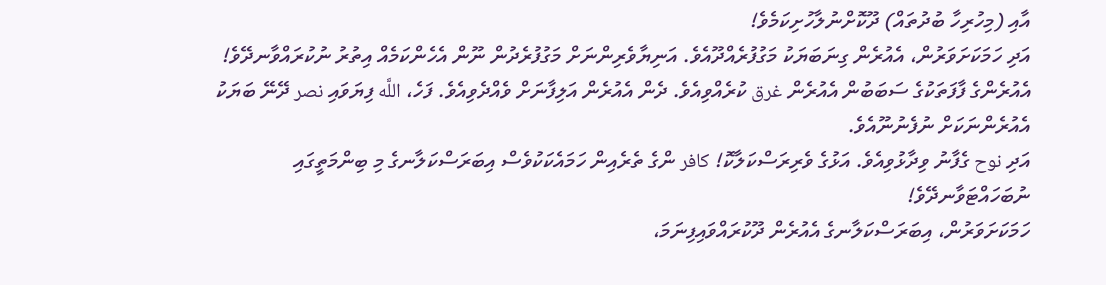އާއި (މިހުރިހާ ބުދުތައް) ދޫކޮށްނުލާހުށިކަމެވެ!
އަދި ހަމަކަށަވަރުން، އެއުރެން ގިނަބަޔަކު މަގުފުރެއްދޫއެވެ. އަނިޔާވެރިންނަށް މަގުފުރެދުން ނޫން އެހެންކަމެއް އިތުރު ނުކުރައްވާނދޭވެ!
އެއުރެންގެ ފާފަތަކުގެ ސަބަބުން އެއުރެން غرق ކުރެއްވިއެވެ. ދެން އެއުރެން އަލިފާނަށް ވެއްދެވިއެވެ. ފަހެ، اللَّه ފިޔަވައި نصر ދޭނޭ ބަޔަކު އެއުރެންނަކަށް ނުފެނުނޫއެވެ.
އަދި نوح ގެފާނު ވިދާޅުވިއެވެ. އަޅުގެ ވެރިރަސްކަލާކޮ! كافر ންގެ ތެރެއިން ހަމައެކަކުވެސް އިބަރަސްކަލާނގެ މި ބިންމަތީގައި ނުބަހައްޓަވާނދޭވެ!
ހަމަކަށަވަރުން، އިބަރަސްކަލާނގެ އެއުރެން ދޫކުރައްވައިފިނަމަ،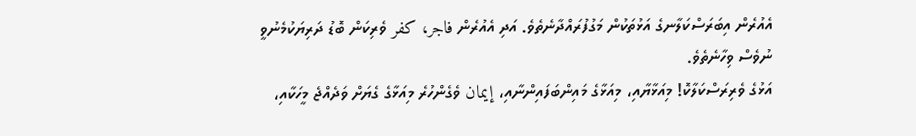އެއުރެން އިބަރަސްކަލާނގެ އަޅުތަކުން މަގުފުރައްދާނެތެވެ. އަދި އެއުރެން فاجر، كفر ވެރިކަން ބޮޑު ދަރިޔަކުމެނުވީ ނުވެސް ވިހާނެތެވެ.
އަޅުގެ ވެރިރަސްކަލާކޮ! މިއަޅާޔާއި، މިއަޅާގެ މައިންބަފައިންނާއި، إيمان ވެގެންހުރެ މިއަޅާގެ ގެޔަށް ވަދެއްޖެ މީހަކާއި،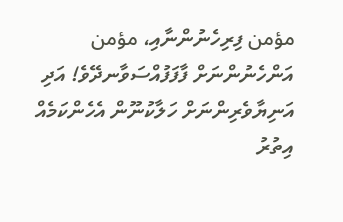مؤمن ފިރިހެނުންނާއި، مؤمن އަންހެނުންނަށް ފާފަފުއްސަވާނދޭވެ! އަދި އަނިޔާވެރިންނަށް ހަލާކުނޫން އެހެންކަމެއް އިތުރު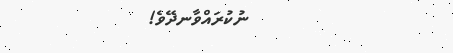ނުކުރައްވާނދޭވެ!